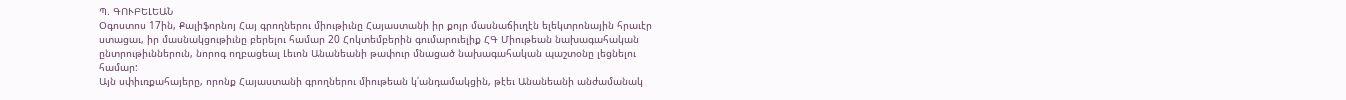Պ. ԳՈՒԲԵԼԵԱՆ
Օգոստոս 17ին, Քալիֆորնոյ Հայ գրողներու միութիւնը Հայաստանի իր քոյր մասնաճիւղէն ելեկտրոնային հրաւէր ստացաւ, իր մասնակցութիւնը բերելու համար 20 Հոկտեմբերին գումարուելիք ՀԳ Միութեան նախագահական ընտրութիւններուն, նորոգ ողբացեալ Լեւոն Անանեանի թափուր մնացած նախագահական պաշտօնը լեցնելու համար:
Այն սփիւռքահայերը, որոնք Հայաստանի գրողներու միութեան կ՛անդամակցին, թէեւ Անանեանի անժամանակ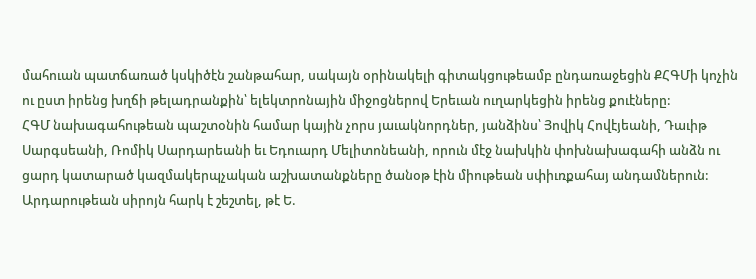մահուան պատճառած կսկիծէն շանթահար, սակայն օրինակելի գիտակցութեամբ ընդառաջեցին ՔՀԳՄի կոչին ու ըստ իրենց խղճի թելադրանքին՝ ելեկտրոնային միջոցներով Երեւան ուղարկեցին իրենց քուէները:
ՀԳՄ նախագահութեան պաշտօնին համար կային չորս յաւակնորդներ, յանձինս՝ Յովիկ Հովէյեանի, Դաւիթ Սարգսեանի, Ռոմիկ Սարդարեանի եւ Եդուարդ Մելիտոնեանի, որուն մէջ նախկին փոխնախագահի անձն ու ցարդ կատարած կազմակերպչական աշխատանքները ծանօթ էին միութեան սփիւռքահայ անդամներուն: Արդարութեան սիրոյն հարկ է շեշտել, թէ Ե.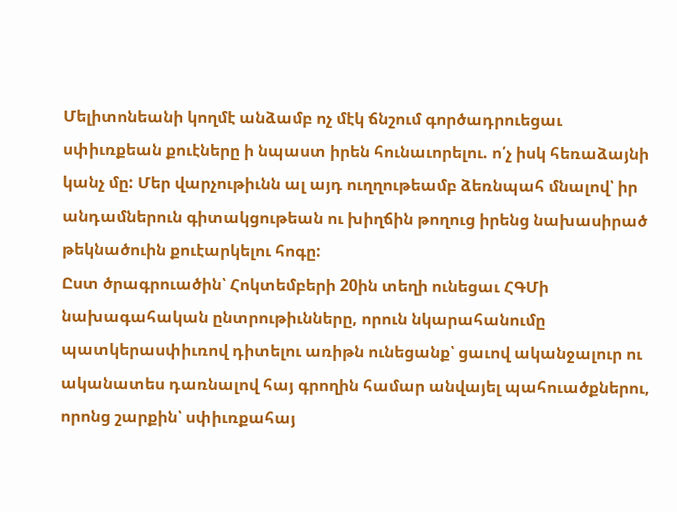Մելիտոնեանի կողմէ անձամբ ոչ մէկ ճնշում գործադրուեցաւ սփիւռքեան քուէները ի նպաստ իրեն հունաւորելու. ո՛չ իսկ հեռաձայնի կանչ մը: Մեր վարչութիւնն ալ այդ ուղղութեամբ ձեռնպահ մնալով՝ իր անդամներուն գիտակցութեան ու խիղճին թողուց իրենց նախասիրած թեկնածուին քուէարկելու հոգը:
Ըստ ծրագրուածին՝ Հոկտեմբերի 20ին տեղի ունեցաւ ՀԳՄի նախագահական ընտրութիւնները, որուն նկարահանումը պատկերասփիւռով դիտելու առիթն ունեցանք՝ ցաւով ականջալուր ու ականատես դառնալով հայ գրողին համար անվայել պահուածքներու, որոնց շարքին՝ սփիւռքահայ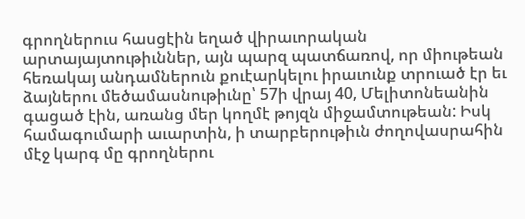գրողներուս հասցէին եղած վիրաւորական արտայայտութիւններ, այն պարզ պատճառով, որ միութեան հեռակայ անդամներուն քուէարկելու իրաւունք տրուած էր եւ ձայներու մեծամասնութիւնը՝ 57ի վրայ 40, Մելիտոնեանին գացած էին, առանց մեր կողմէ թոյզն միջամտութեան: Իսկ համագումարի աւարտին, ի տարբերութիւն ժողովասրահին մէջ կարգ մը գրողներու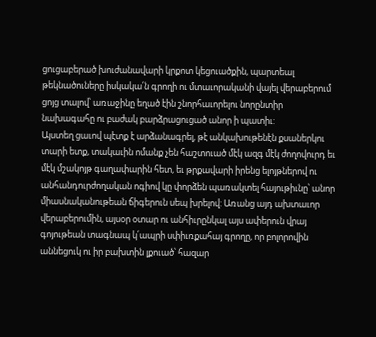ցուցաբերած խուժանավարի կրքոտ կեցուածքին, պարտեալ թեկնածուները իսկակա՛ն գրողի ու մտաւորականի վայել վերաբերում ցոյց տալով՝ առաջինը եղած էին շնորհաւորելու նորընտիր նախագահը ու բաժակ բարձրացուցած անոր ի պատիւ:
Այստեղ ցաւով պէտք է արձանագրել, թէ անկախութենէն քսաներկու տարի ետք, տակաւին ոմանք չեն հաշտուած մէկ ազգ մէկ ժողովուրդ եւ մէկ մշակոյթ գաղափարին հետ, եւ թրքավարի իրենց ելոյթներով ու անհանդուրժողական ոգիով կը փորձեն պառակտել հայութիւնը՝ անոր միասնականութեան ճիգերուն սեպ խրելով: Առանց այդ ախտաւոր վերաբերումին, այսօր օտար ու անհիւրընկալ այս ափերուն վրայ գոյութեան տագնապ կ՛ապրի սփիւռքահայ գրողը, որ բոլորովին աննեցուկ ու իր բախտին լքուած՝ հազար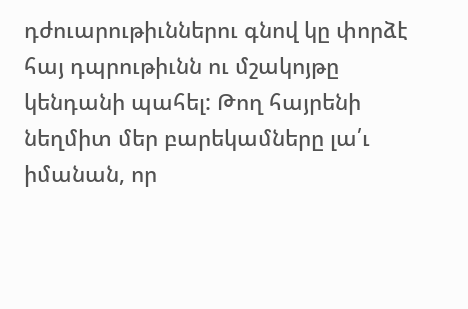դժուարութիւններու գնով կը փորձէ հայ դպրութիւնն ու մշակոյթը կենդանի պահել: Թող հայրենի նեղմիտ մեր բարեկամները լա՛ւ իմանան, որ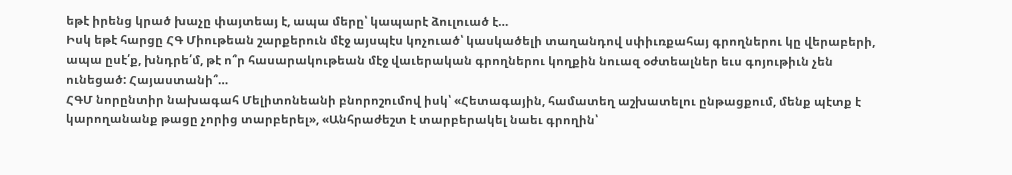եթէ իրենց կրած խաչը փայտեայ է, ապա մերը՝ կապարէ ձուլուած է…
Իսկ եթէ հարցը ՀԳ Միութեան շարքերուն մէջ այսպէս կոչուած՝ կասկածելի տաղանդով սփիւռքահայ գրողներու կը վերաբերի, ապա ըսէ՛ք, խնդրե՛մ, թէ ո՞ր հասարակութեան մէջ վաւերական գրողներու կողքին նուազ օժտեալներ եւս գոյութիւն չեն ունեցած: Հայաստանի՞…
ՀԳՄ նորընտիր նախագահ Մելիտոնեանի բնորոշումով իսկ՝ «Հետագային, համատեղ աշխատելու ընթացքում, մենք պէտք է կարողանանք թացը չորից տարբերել», «Անհրաժեշտ է տարբերակել նաեւ գրողին՝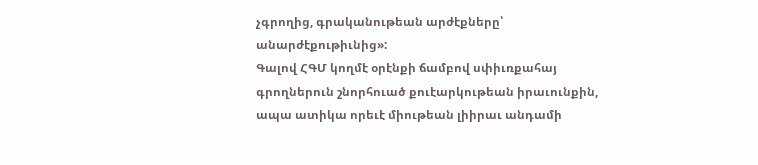չգրողից, գրականութեան արժէքները՝ անարժէքութիւնից»:
Գալով ՀԳՄ կողմէ օրէնքի ճամբով սփիւռքահայ գրողներուն շնորհուած քուէարկութեան իրաւունքին, ապա ատիկա որեւէ միութեան լիիրաւ անդամի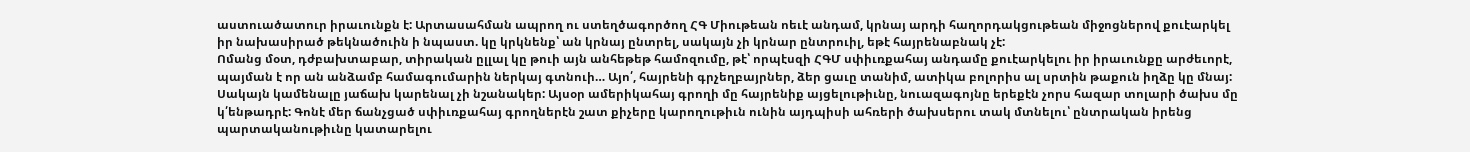աստուածատուր իրաւունքն է: Արտասահման ապրող ու ստեղծագործող ՀԳ Միութեան ոեւէ անդամ, կրնայ արդի հաղորդակցութեան միջոցներով քուէարկել իր նախասիրած թեկնածուին ի նպաստ. կը կրկնենք՝ ան կրնայ ընտրել, սակայն չի կրնար ընտրուիլ, եթէ հայրենաբնակ չէ:
Ոմանց մօտ, դժբախտաբար, տիրական ըլլալ կը թուի այն անհեթեթ համոզումը, թէ՝ որպէսզի ՀԳՄ սփիւռքահայ անդամը քուէարկելու իր իրաւունքը արժեւորէ, պայման է որ ան անձամբ համագումարին ներկայ գտնուի… Այո՛, հայրենի գրչեղբայրներ, ձեր ցաւը տանիմ, ատիկա բոլորիս ալ սրտին թաքուն իղձը կը մնայ: Սակայն կամենալը յաճախ կարենալ չի նշանակեր: Այսօր ամերիկահայ գրողի մը հայրենիք այցելութիւնը, նուազագոյնը երեքէն չորս հազար տոլարի ծախս մը կ՛ենթադրէ: Գոնէ մեր ճանչցած սփիւռքահայ գրողներէն շատ քիչերը կարողութիւն ունին այդպիսի ահռերի ծախսերու տակ մտնելու՝ ընտրական իրենց պարտականութիւնը կատարելու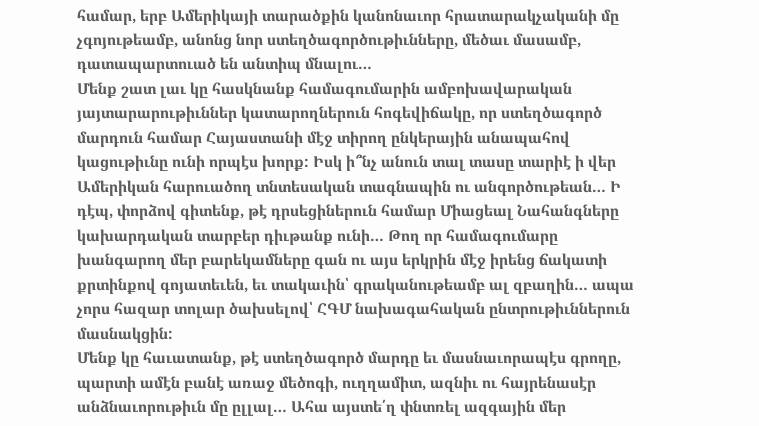համար, երբ Ամերիկայի տարածքին կանոնաւոր հրատարակչականի մը չգոյութեամբ, անոնց նոր ստեղծագործութիւնները, մեծաւ մասամբ, դատապարտուած են անտիպ մնալու…
Մենք շատ լաւ կը հասկնանք համագումարին ամբոխավարական յայտարարութիւններ կատարողներուն հոգեվիճակը, որ ստեղծագործ մարդուն համար Հայաստանի մէջ տիրող ընկերային անապահով կացութիւնը ունի որպէս խորք: Իսկ ի՞նչ անուն տալ տասը տարիէ ի վեր Ամերիկան հարուածող տնտեսական տագնապին ու անգործութեան… Ի դէպ, փորձով գիտենք, թէ դրսեցիներուն համար Միացեալ Նահանգները կախարդական տարբեր դիւթանք ունի… Թող որ համագումարը խանգարող մեր բարեկամները գան ու այս երկրին մէջ իրենց ճակատի քրտինքով գոյատեւեն, եւ տակաւին՝ գրականութեամբ ալ զբաղին… ապա չորս հազար տոլար ծախսելով՝ ՀԳՄ նախագահական ընտրութիւններուն մասնակցին:
Մենք կը հաւատանք, թէ ստեղծագործ մարդը եւ մասնաւորապէս գրողը, պարտի ամէն բանէ առաջ մեծոգի, ուղղամիտ, ազնիւ ու հայրենասէր անձնաւորութիւն մը ըլլալ… Ահա այստե՛ղ փնտռել ազգային մեր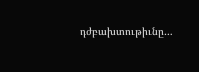դժբախտութիւնը…